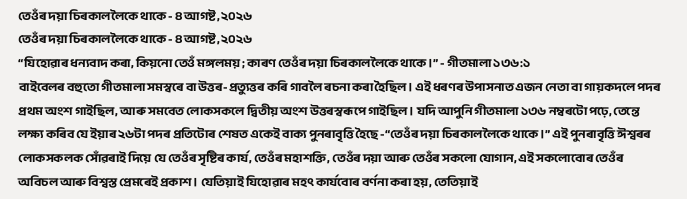তেওঁৰ দয়া চিৰকাললৈকে থাকে - ৪ আগষ্ট, ২০২৬
তেওঁৰ দয়া চিৰকাললৈকে থাকে - ৪ আগষ্ট, ২০২৬
“যিহোৱাৰ ধন্যবাদ কৰা, কিয়নো তেওঁ মঙ্গলময়; কাৰণ তেওঁৰ দয়া চিৰকাললৈকে থাকে।” - গীতমালা ১৩৬:১
বাইবেলৰ বহুতো গীতমালা সমস্বৰে বা উত্তৰ-প্ৰত্যুত্তৰ কৰি গাবলৈ ৰচনা কৰা হৈছিল। এই ধৰণৰ উপাসনাত এজন নেতা বা গায়কদলে পদৰ প্ৰথম অংশ গাইছিল, আৰু সমবেত লোকসকলে দ্বিতীয় অংশ উত্তৰস্বৰূপে গাইছিল। যদি আপুনি গীতমালা ১৩৬ নম্বৰটো পঢ়ে, তেন্তে লক্ষ্য কৰিব যে ইয়াৰ ২৬টা পদৰ প্ৰতিটোৰ শেষত একেই বাক্য পুনৰাবৃত্তি হৈছে -“তেওঁৰ দয়া চিৰকাললৈকে থাকে।” এই পুনৰাবৃত্তি ঈশ্বৰৰ লোকসকলক সোঁৱৰাই দিয়ে যে তেওঁৰ সৃষ্টিৰ কাৰ্য, তেওঁৰ মহাশক্তি, তেওঁৰ দয়া আৰু তেওঁৰ সকলো যোগান, এই সকলোবোৰ তেওঁৰ অবিচল আৰু বিশ্বস্ত প্ৰেমৰেই প্ৰকাশ। যেতিয়াই যিহোৱাৰ মহৎ কাৰ্যবোৰ বৰ্ণনা কৰা হয়, তেতিয়াই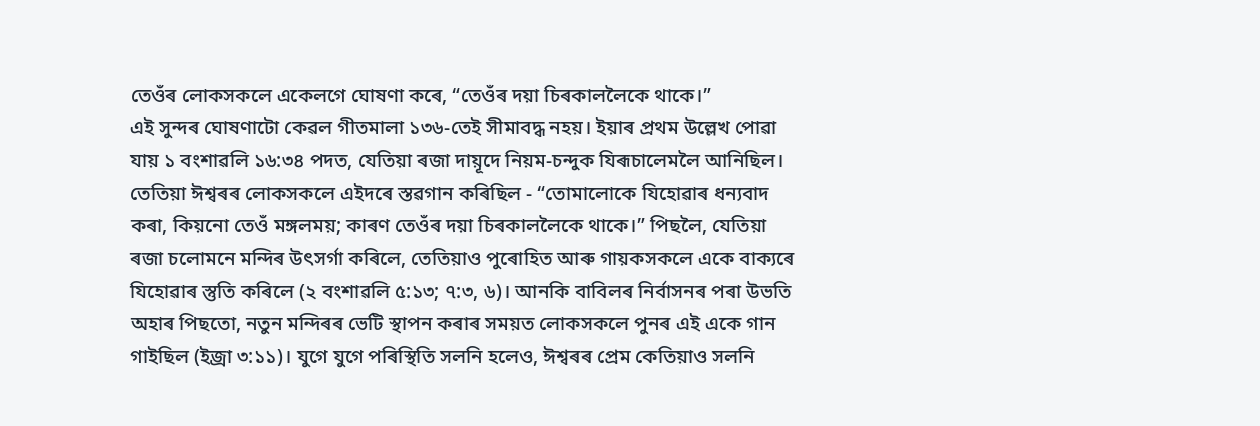তেওঁৰ লোকসকলে একেলগে ঘোষণা কৰে, “তেওঁৰ দয়া চিৰকাললৈকে থাকে।”
এই সুন্দৰ ঘোষণাটো কেৱল গীতমালা ১৩৬-তেই সীমাবদ্ধ নহয়। ইয়াৰ প্ৰথম উল্লেখ পোৱা যায় ১ বংশাৱলি ১৬:৩৪ পদত, যেতিয়া ৰজা দায়ূদে নিয়ম-চন্দুক যিৰূচালেমলৈ আনিছিল। তেতিয়া ঈশ্বৰৰ লোকসকলে এইদৰে স্তৱগান কৰিছিল - “তোমালোকে যিহোৱাৰ ধন্যবাদ কৰা, কিয়নো তেওঁ মঙ্গলময়; কাৰণ তেওঁৰ দয়া চিৰকাললৈকে থাকে।” পিছলৈ, যেতিয়া ৰজা চলোমনে মন্দিৰ উৎসৰ্গা কৰিলে, তেতিয়াও পুৰোহিত আৰু গায়কসকলে একে বাক্যৰে যিহোৱাৰ স্তুতি কৰিলে (২ বংশাৱলি ৫:১৩; ৭:৩, ৬)। আনকি বাবিলৰ নিৰ্বাসনৰ পৰা উভতি অহাৰ পিছতো, নতুন মন্দিৰৰ ভেটি স্থাপন কৰাৰ সময়ত লোকসকলে পুনৰ এই একে গান গাইছিল (ইজ্ৰা ৩:১১)। যুগে যুগে পৰিস্থিতি সলনি হলেও, ঈশ্বৰৰ প্ৰেম কেতিয়াও সলনি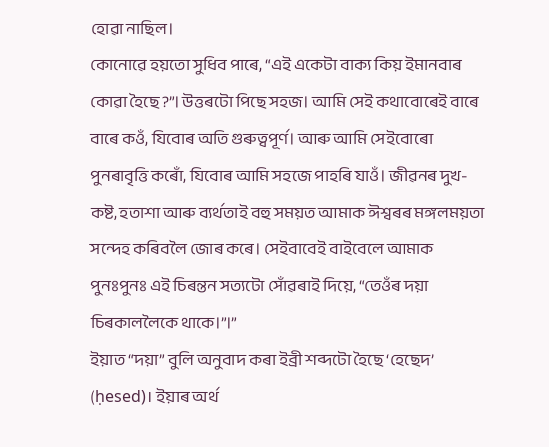হোৱা নাছিল।
কোনোৱে হয়তো সুধিব পাৰে, “এই একেটা বাক্য কিয় ইমানবাৰ কোৱা হৈছে?”। উত্তৰটো পিছে সহজ। আমি সেই কথাবোৰেই বাৰে বাৰে কওঁ, যিবোৰ অতি গুৰুত্বপূৰ্ণ। আৰু আমি সেইবোৰো পুনৰাবৃত্তি কৰোঁ, যিবোৰ আমি সহজে পাহৰি যাওঁ। জীৱনৰ দুখ-কষ্ট, হতাশা আৰু ব্যৰ্থতাই বহু সময়ত আমাক ঈশ্বৰৰ মঙ্গলময়তা সন্দেহ কৰিবলৈ জোৰ কৰে। সেইবাবেই বাইবেলে আমাক পুনঃপুনঃ এই চিৰন্তন সত্যটো সোঁৱৰাই দিয়ে, “তেওঁৰ দয়া চিৰকাললৈকে থাকে।”।”
ইয়াত “দয়া” বুলি অনুবাদ কৰা ইব্ৰী শব্দটো হৈছে ‘হেছেদ’ (ḥesed)। ইয়াৰ অৰ্থ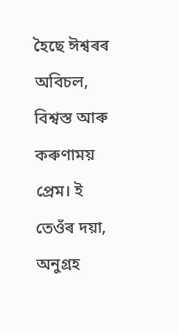হৈছে ঈশ্বৰৰ অবিচল, বিশ্বস্ত আৰু কৰুণাময় প্ৰেম। ই তেওঁৰ দয়া, অনুগ্ৰহ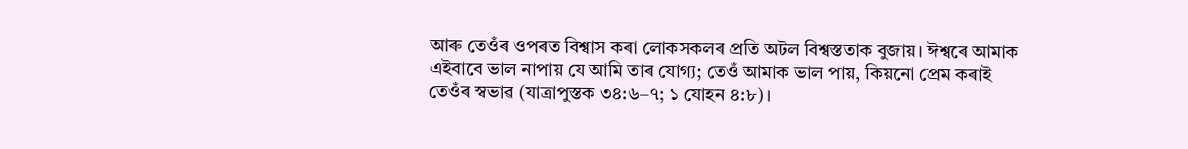আৰু তেওঁৰ ওপৰত বিশ্বাস কৰা লোকসকলৰ প্ৰতি অটল বিশ্বস্ততাক বুজায়। ঈশ্বৰে আমাক এইবাবে ভাল নাপায় যে আমি তাৰ যোগ্য; তেওঁ আমাক ভাল পায়, কিয়নো প্ৰেম কৰাই তেওঁৰ স্বভাৱ (যাত্ৰাপুস্তক ৩৪:৬–৭; ১ যোহন ৪:৮)।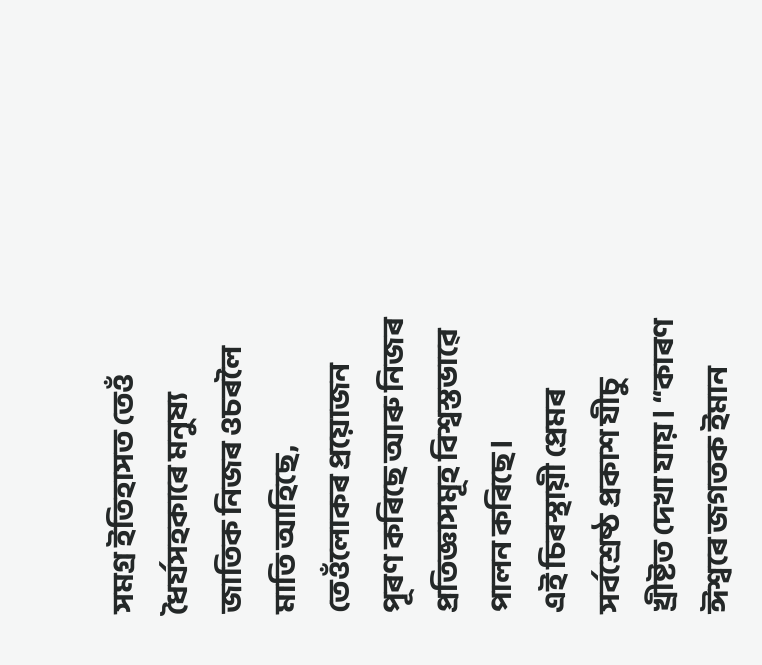সমগ্ৰ ইতিহাসত তেওঁ ধৈৰ্যসহকাৰে মনুষ্য জাতিক নিজৰ ওচৰলৈ মাতি আহিছে, তেওঁলোকৰ প্ৰয়োজন পূৰণ কৰিছে আৰু নিজৰ প্ৰতিজ্ঞাসমূহ বিশ্বস্তভাৱে পালন কৰিছে।
এই চিৰস্থায়ী প্ৰেমৰ সৰ্বশ্ৰেষ্ঠ প্ৰকাশ যীচু খ্ৰীষ্টত দেখা যায়। “কাৰণ ঈশ্বৰে জগতক ইমান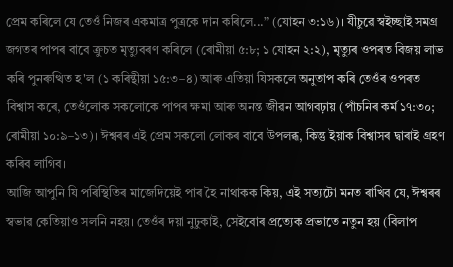প্ৰেম কৰিলে যে তেওঁ নিজৰ একমাত্ৰ পুত্ৰকে দান কৰিলে...” (যোহন ৩:১৬)। যীচুৱে স্বইচ্ছাই সমগ্ৰ জগতৰ পাপৰ বাবে ক্ৰুচত মৃত্যুবৰণ কৰিলে (ৰোমীয়া ৫:৮; ১ যোহন ২:২), মৃত্যুৰ ওপৰত বিজয় লাভ কৰি পুনৰুত্থিত হ'ল (১ কৰিন্থীয়া ১৫:৩–৪) আৰু এতিয়া যিসকলে অনুতাপ কৰি তেওঁৰ ওপৰত বিশ্বাস কৰে, তেওঁলোক সকলোকে পাপৰ ক্ষমা আৰু অনন্ত জীৱন আগবঢ়ায় (পাঁচনিৰ কৰ্ম ১৭:৩০; ৰোমীয়া ১০:৯–১৩)। ঈশ্বৰৰ এই প্ৰেম সকলো লোকৰ বাবে উপলব্ধ, কিন্তু ইয়াক বিশ্বাসৰ দ্বাৰাই গ্ৰহণ কৰিব লাগিব।
আজি আপুনি যি পৰিস্থিতিৰ মাজেদিয়েই পাৰ হৈ নাথাকক কিয়, এই সত্যটো মনত ৰাখিব যে, ঈশ্বৰৰ স্বভাৱ কেতিয়াও সলনি নহয়। তেওঁৰ দয়া নুঢুকাই, সেইবোৰ প্ৰত্যেক প্ৰভাতে নতুন হয় (বিলাপ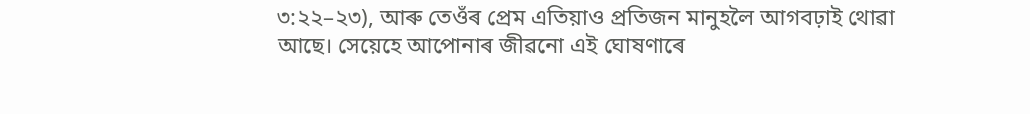৩:২২–২৩), আৰু তেওঁৰ প্ৰেম এতিয়াও প্ৰতিজন মানুহলৈ আগবঢ়াই থোৱা আছে। সেয়েহে আপোনাৰ জীৱনো এই ঘোষণাৰে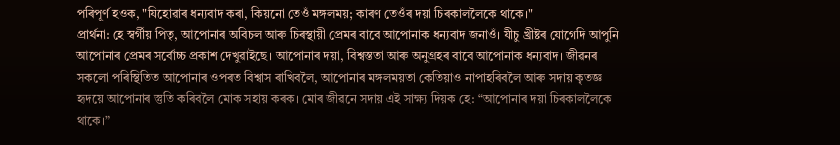পৰিপূৰ্ণ হওক, "যিহোৱাৰ ধন্যবাদ কৰা, কিয়নো তেওঁ মঙ্গলময়; কাৰণ তেওঁৰ দয়া চিৰকাললৈকে থাকে।"
প্ৰাৰ্থনা: হে স্বৰ্গীয় পিতৃ, আপোনাৰ অবিচল আৰু চিৰস্থায়ী প্ৰেমৰ বাবে আপোনাক ধন্যবাদ জনাওঁ। যীচু খ্ৰীষ্টৰ যোগেদি আপুনি আপোনাৰ প্ৰেমৰ সৰ্বোচ্চ প্ৰকাশ দেখুৱাইছে। আপোনাৰ দয়া, বিশ্বস্ততা আৰু অনুগ্ৰহৰ বাবে আপোনাক ধন্যবাদ। জীৱনৰ সকলো পৰিস্থিতিত আপোনাৰ ওপৰত বিশ্বাস ৰাখিবলৈ, আপোনাৰ মঙ্গলময়তা কেতিয়াও নাপাহৰিবলৈ আৰু সদায় কৃতজ্ঞ হৃদয়ে আপোনাৰ স্তুতি কৰিবলৈ মোক সহায় কৰক। মোৰ জীৱনে সদায় এই সাক্ষ্য দিয়ক হে: “আপোনাৰ দয়া চিৰকাললৈকে থাকে।”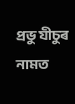প্ৰভু যীচুৰ নামত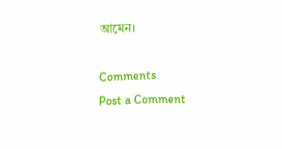আমেন।

Comments
Post a Comment